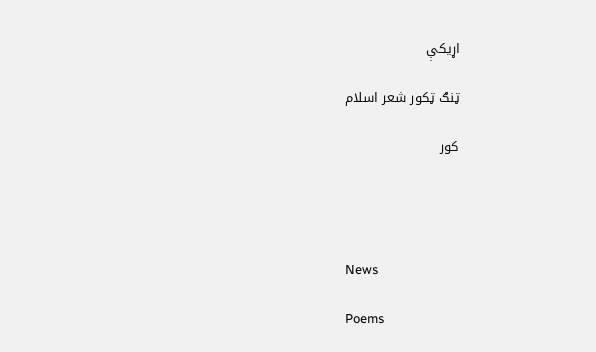اړيکې

ټنګ ټکور شعر اسلام

کور




News

Poems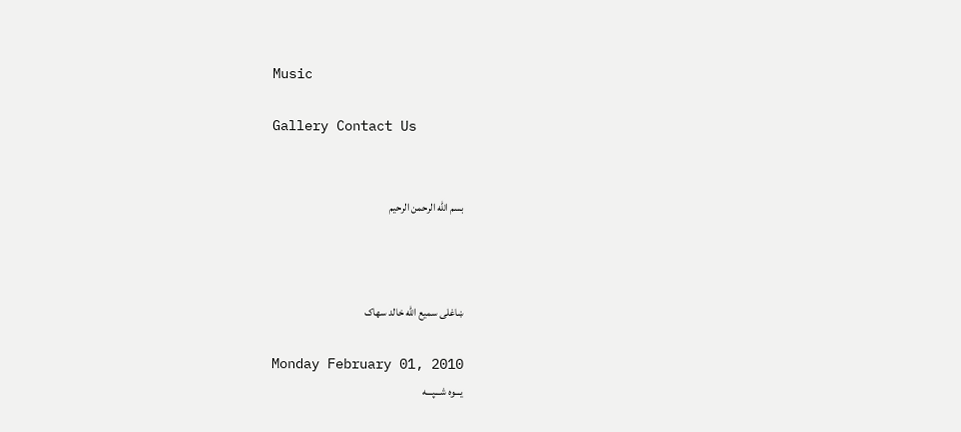Music

Gallery Contact Us


بسم الله الرحمن الرحيم



ښاغلی سمیع الله خالد سهاک

Monday February 01, 2010
یـــوه شـــپـــه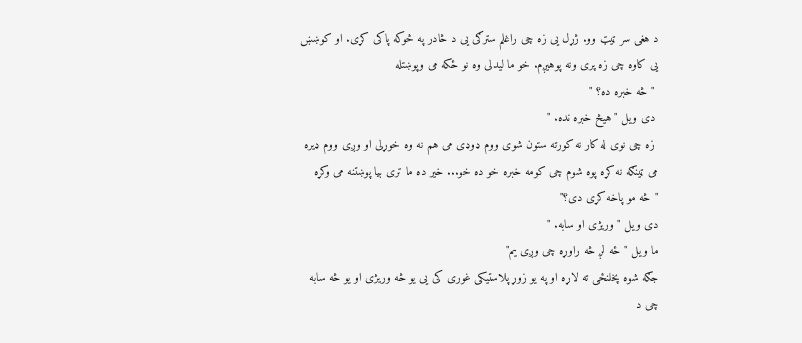د هغی سر ټیټ وو. ژړل یی زه چی راغلم سترګی یی د څادر په څوکه پاکی کړی. او کوښښ
یی کاوه چی زه پری ونه پوهیږم. خو ما لیدلی وه نو ځکه می وپوښتله
 " څه خبره ده؟ "
 دی ویل "هیڅ خبره نده. "
 زه چی نوی له کار نه کورته ستون شوی ووم ډوډی می هم نه وه خوړلی او وږی ووم ډیره
می ټینګه نه کړه پوه شوم چی کومه خبره خو ده خو... خیر ده ما تری بیا پوښتنه می وکړه
"څه مو پاخه کړی دی؟"
دی ویل " وریژی او سابه. "
ما ویل "ځه لږ څه راوړه چی وږی یم"
جګه شوه پخلنځی ته لاړه او په یو زوړ پلاستیکی غوری کی یی یو څه وریژی او یو څه سابه
چی د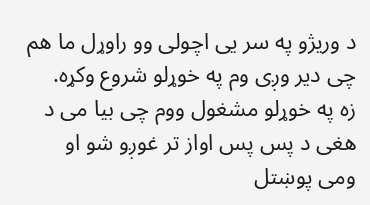د وریژو په سر یی اچولی وو راوړل ما هم چی دیر وږی وم په خوړلو شروع وکړه.
زه په خوړلو مشغول ووم چی بیا می د هغی د پس پس اواز تر غوږو شو او ومی پوښتل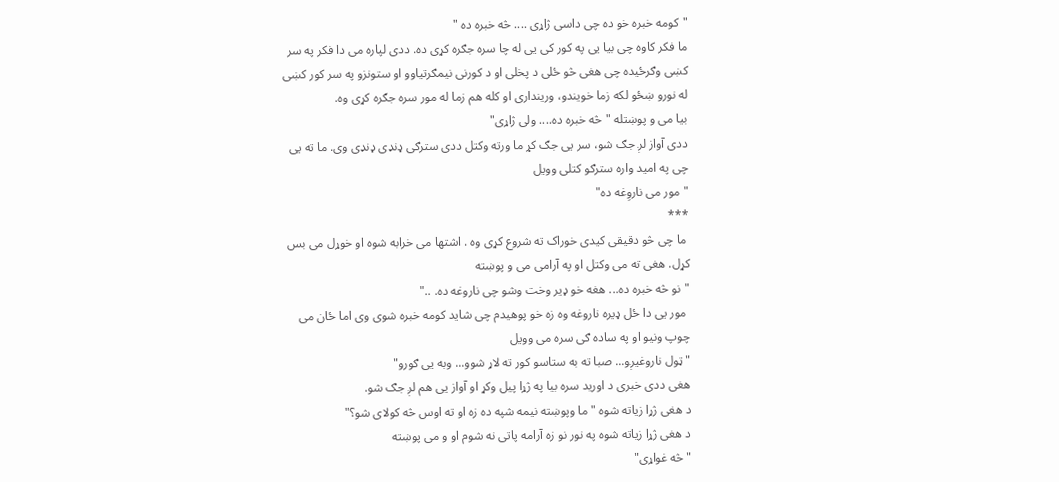"کومه خبره خو ده چی داسی ژاړی .... څه خبره ده "
ما فکر کاوه چی بیا یی په کور کی یی له چا سره جګره کړی ده. ددی لپاره می دا فکر په سر
کښی وګرځیده چی هغی څو ځلی د پخلی او د کورنی نیمګرتیاوو او ستونزو په سر کور کښی
له نورو ښځو لکه زما خویندو، ورینداری او کله هم زما له مور سره جګره کړی وه.
بیا می و پوښتله "څه خبره ده.... ولی ژاړی"
ددی آواز لږ جګ شو، سر یی جګ کړ ما ورته وکتل ددی سترګی ډنډی ډنډی وی. ما ته یی
چی په امید واره سترګو کتلی وویل
"مور می ناروِغه ده"
***
 ما چی څو دقیقی کیدی خوراک ته شروع کړی وه . اشتها می خرابه شوه او خوړل می بس
کړل. هغی ته می وکتل او په آرامی می و پوښته
"نو څه خبره ده... هغه خو ډیر وخت وشو چی ناروغه ده. .."
 مور یی دا ځل ډیره ناروغه وه زه خو پوهیدم چی شاید کومه خبره شوی وی اما ځان می
چوپ ونیو او په ساده ګی سره می وویل
"ټول ناروغیږو... صبا ته به ستاسو کور ته لاړ شوو... وبه یی ګورو"
هغی ددی خبری د اورید سره بیا په ژړا پیل وکړ او آواز یی هم لږ جګ شو.
د هغی ژړا زیاته شوه "ما وپوښته نیمه شپه ده زه او ته اوس څه کولای شو؟"
د هغی ژړا زیاته شوه په نور نو زه آرامه پاتی نه شوم او و می پوښته
" څه غواړی"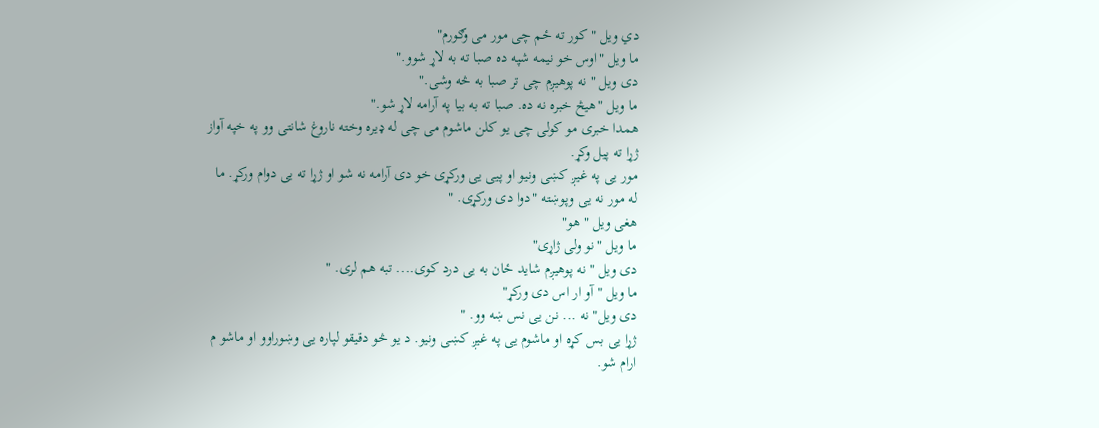دي ویل " کور ته ځم چی مور می وګورم"
ما ویل "اوس خو نیمه شپه ده صبا ته به لاړ شوو."
دی ویل " نه پوهیږم چی تر صبا به څه وشی."
ما ویل "هیڅ خبره نه ده. صبا ته به بیا په آرامه لاړ شو."
همدا خبری مو کولی چی یو کلن ماشوم می چی له ډیره وخته ناروغ شانتی وو په خپه آواز
ژړا ته پیل وکړ.
مور یی په غیږ کښی ونیو او پیی یی ورکړی خو دی آرامه نه شو او ژړا ته یی دوام ورکړ. ما
له مور نه یی وپوښته "دوا دی ورکړی. "
هغی ویل " هو"
ما ویل "نو ولی ژاړی"
دی ویل " نه پوهیږم شاید ځان به یی درد کوی.... تبه هم لری. "
ما ویل "آو ار اس دی ورکړ"
دی ویل" نه ... نن یی نس ښه وو. "
ژړا یی بس کړه او ماشوم یی په غیږ کښی ونیو. د یو څو دقیقو لپاره یی وښوراوو او ماشو م
ارام شو.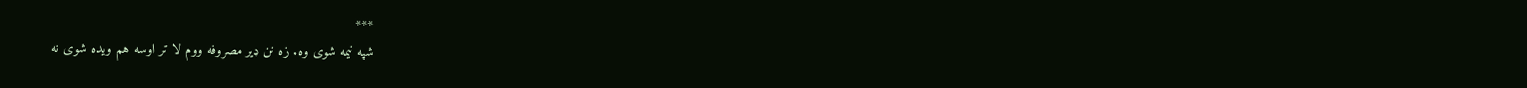***
شپه نیمه شوی وه. زه نن ډیر مصروفه ووم لا تر اوسه هم ویده شوی نه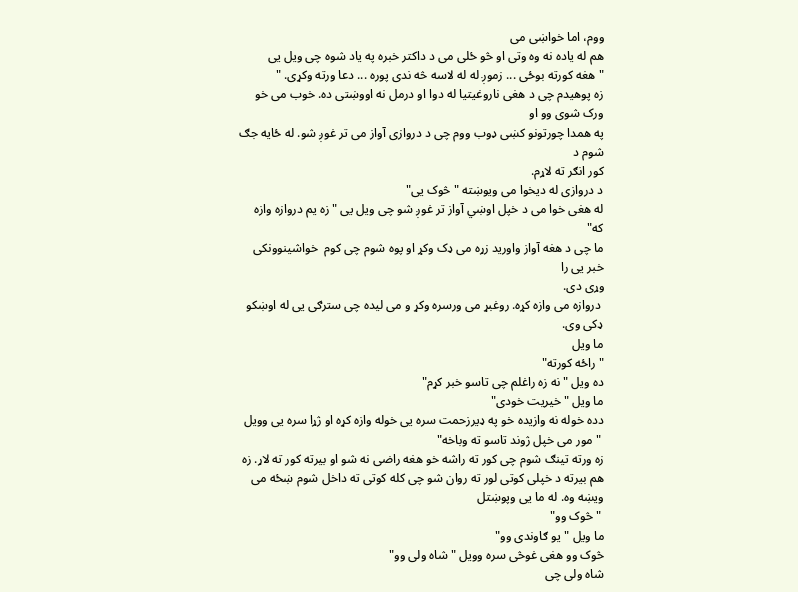ووم، اما خواښی می
هم له یاده نه وه وتی او څو ځلی می د داکتر خبره په یاد شوه چی ویل یی
" هغه کورته بوځی ... زموږ له له لاسه څه ندی پوره ... دعا ورته وکړی. "
زه پوهیدم چی د هغی ناروغیتیا له دوا او درمل نه اووښتی ده. خوب می خو ورک شوی وو او
په همدا چورتونو کښی ډوب ووم چی د دروازی آواز می تر غوږ شو. له ځایه جګ شوم د
کور انګر ته لاړم.
د دروازی له دیخوا می ويوښته " څوک یی"
له هغی خوا می د خپل اوښي آواز تر غوږ شو چی ویل یی " زه یم دروازه وازه که"
ما چی د هغه آواز واورید زړه می ډک وکړ او پوه شوم چی کوم  خواشینوونکی خبر یی را
وړی دی.
 دروازه می وازه کړه. روغبړ می ورسره وکړ و می لیده چی سترګی یی له اوښکو ډکی وی.
ما ویل
"راځه کورته"
ده ویل "نه زه راغلم چی تاسو خبر کړم"
ما ویل "خیریت خودی"
دده خوله نه وازیده خو په ډیرزحمت سره یی خوله وازه کړه او ژړا سره یی وویل
 "مور می خپل ژوند تاسو ته وباخه"
زه ورته تینګ شوم چی کور ته راشه خو هغه راضی نه شو او بیرته کور ته لاړ. زه هم بیرته د خپلی کوتی لور ته روان شو چی کله کوتی ته داخل شوم ښځه می ویښه وه. له ما یی وپوښتل
 " څوک وو"
ما ویل "یو ګاوندی وو"
څوک وو هغی غوڅی سره وویل " شاه ولی وو"
شاه ولی چی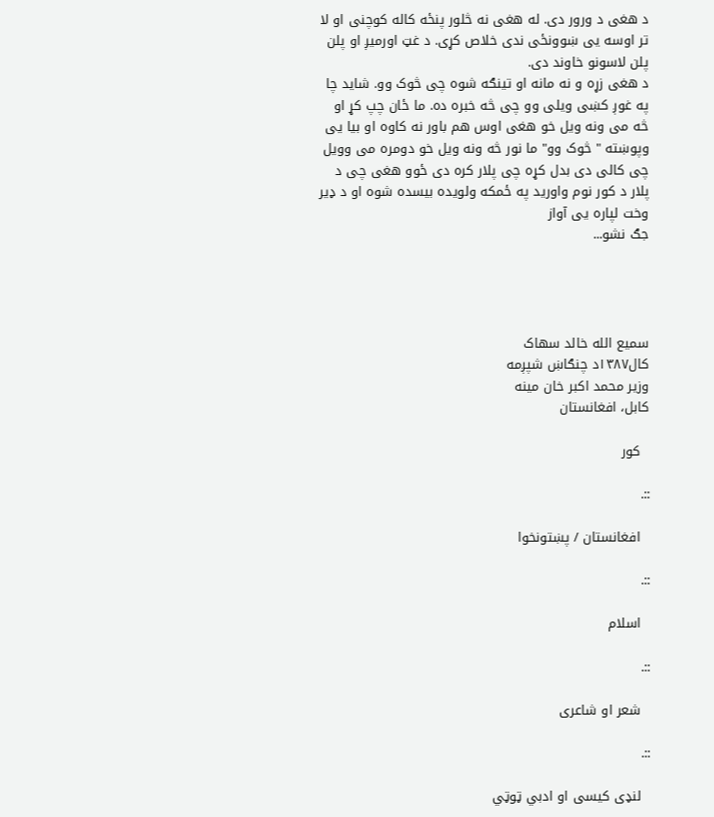د هغی د ورور دی. له هغی نه څلور پنځه کاله کوچنی او لا تر اوسه یی ښوونځی ندی خلاص کړی. د غټ اورمیږ او پلن پلن لاسونو خاوند دی.
د هغی زړه و نه مانه او تینګه شوه چی څوک وو. شاید چا په غوږ کښی ویلی وو چی څه خبره ده. ما ځان چپ کړ او څه می ونه ویل خو هغی اوس هم باور نه کاوه او بیا یی وپوښته " څوک وو" ما نور څه ونه ویل خو دومره می وویل چی کالی دی بدل کړه چی پلار کره دی ځوو هغی چی د پلار د کور نوم واورید په ځمکه ولویده بیسده شوه او د ډیر وخت لپاره یی آواز
جګ نشو...




سمیع الله خالد سهاک
کال۱۳۸۷د چنګاښ شپږمه
وزیر محمد اکبر خان مینه
کابل، افغانستان

  کور

::.

  افغانستان / پښتونخوا

::.

  اسلام

::.

  شعر او شاعری

::.

  لنډی کيسی او ادبي ټوټي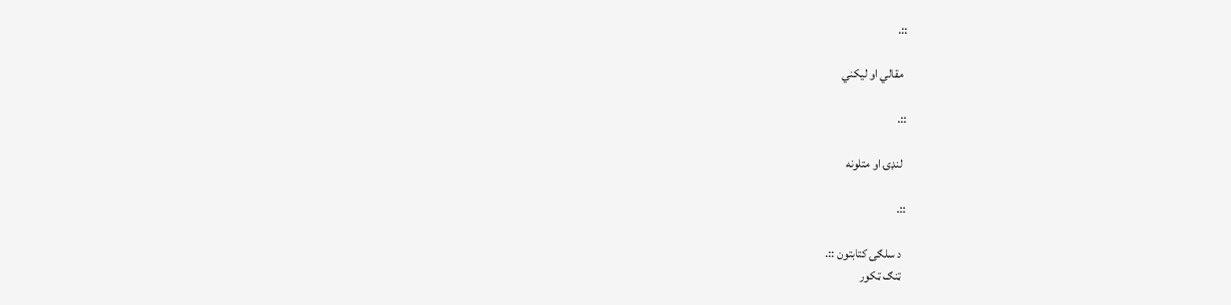::.

  مقالي او ليکني

::.

  لنډۍ او متلونه

::.

  د سلګۍ کتابتون ::.
  ټنګ ټکور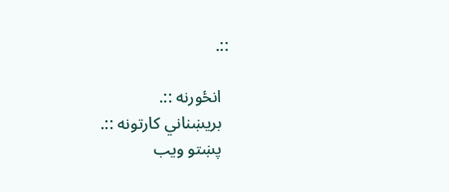::.

  انځورنه ::.
  بريښناني کارتونه ::.
  پښتو ويب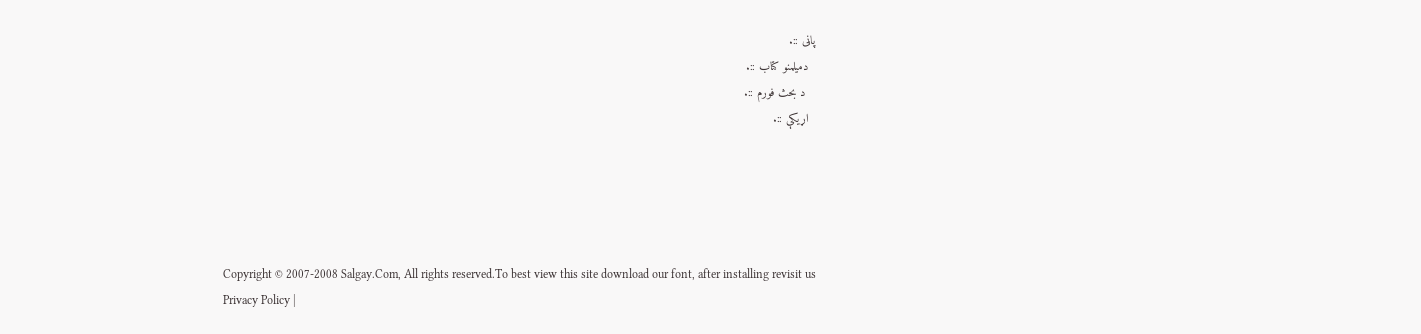پاڼی ::.
  دميلمنو کتاب ::.
   د بحث فورم ::.
  اړيکې ::.





Copyright © 2007-2008 Salgay.Com, All rights reserved.To best view this site download our font, after installing revisit us
Privacy Policy |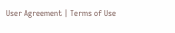User Agreement | Terms of Use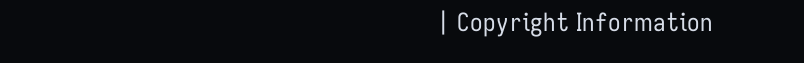| Copyright Information